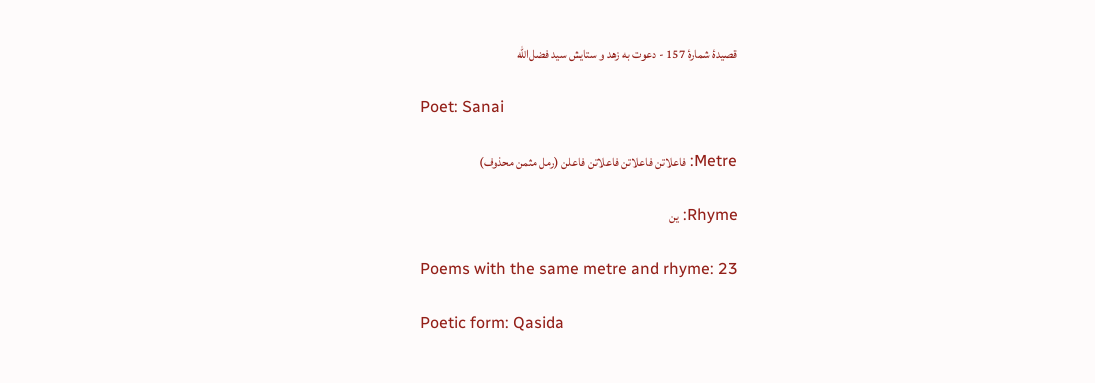قصیدهٔ شمارهٔ 157 - دعوت به زهد و ستایش سید فضل‌الله

Poet: Sanai

Metre: فاعلاتن فاعلاتن فاعلاتن فاعلن (رمل مثمن محذوف)

Rhyme: ین

Poems with the same metre and rhyme: 23

Poetic form: Qasida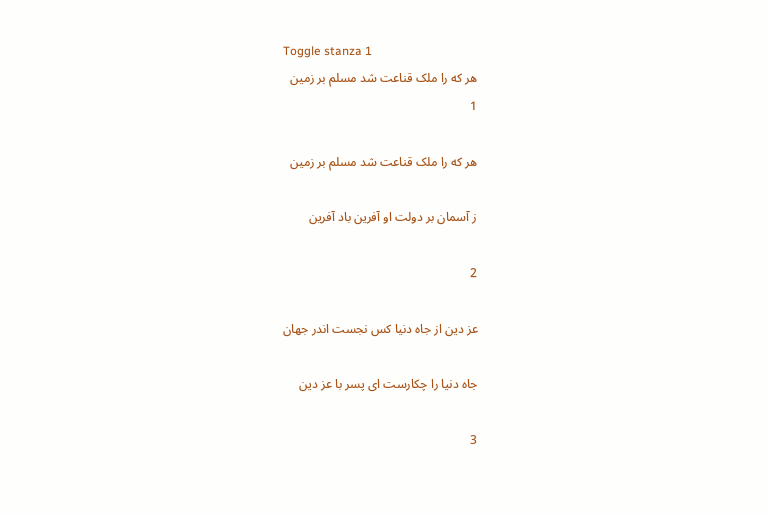Toggle stanza 1
هر که را ملک قناعت شد مسلم بر زمین
1

هر که را ملک قناعت شد مسلم بر زمین

ز آسمان بر دولت او آفرین باد آفرین

2

عز دین از جاه دنیا کس نجست اندر جهان

جاه دنیا را چکارست ای پسر با عز دین

3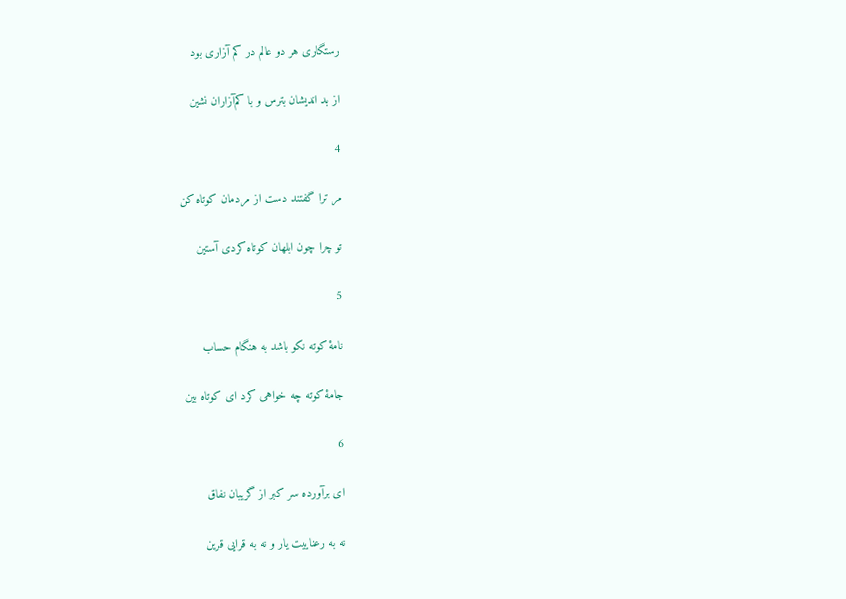رستگاری هر دو عالم در کم آزاری بود

از بد اندیشان بترس و با کم‌آزاران نشین

4

مر ترا گفتند دست از مردمان کوتاه کن

تو چرا چون ابلهان کوتاه کردی آستین

5

نامهٔ کوته نکو باشد به هنگام حساب

جامهٔ کوته چه خواهی کرد ای کوتاه بین

6

ای برآورده سر کبر از گریبان نفاق

نه به رعناییت یار و نه به قرایی قرین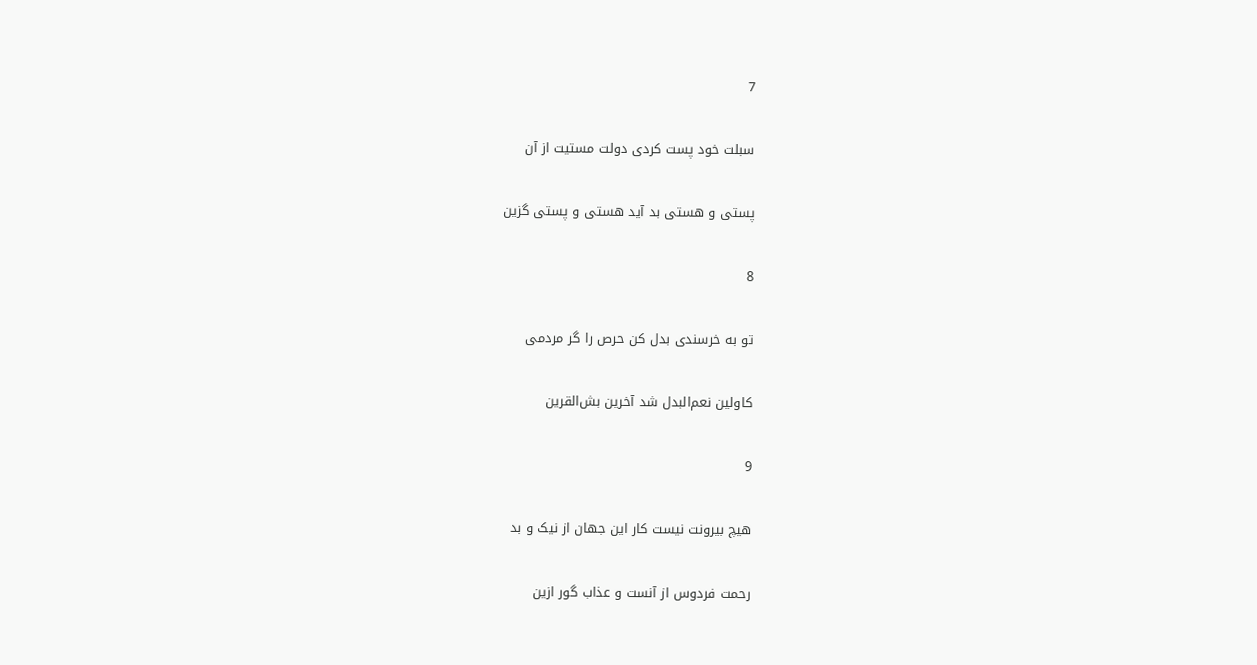7

سبلت خود پست کردی دولت مستیت از آن

پستی و هستی بد آید هستی و پستی گزین

8

تو به خرسندی بدل کن حرص را گر مردمی

کاولین نعم‌البدل شد آخرین بش‌القرین

9

هیچ بیرونت نیست کار این جهان از نیک و بد

رحمت فردوس از آنست و عذاب گور ازین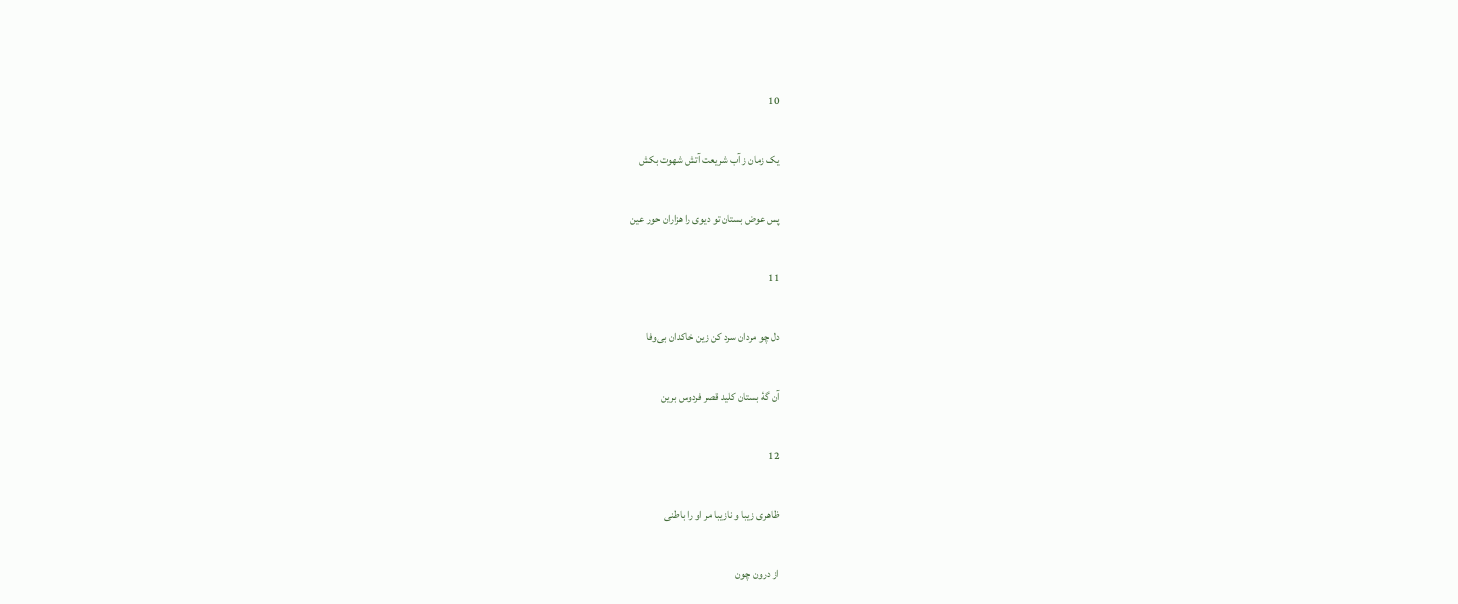10

یک زمان ز آب شریعت آتش شهوت بکش

پس عوض بستان تو دیوی را هزاران حور عین

11

دل چو مردان سرد کن زین خاکدان بی‌وفا

آن گهٔ بستان کلید قصر فردوس برین

12

ظاهری زیبا و نازیبا مر او را باطنی

از درون چون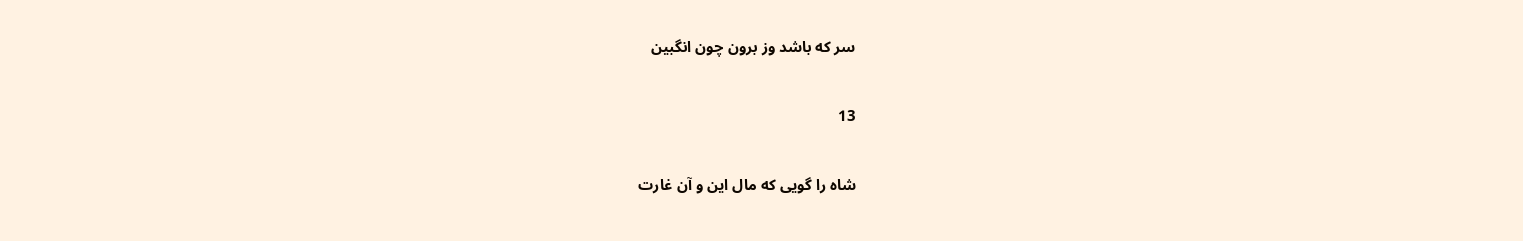سر که باشد وز برون چون انگبین

13

شاه را گویی که مال این و آن غارت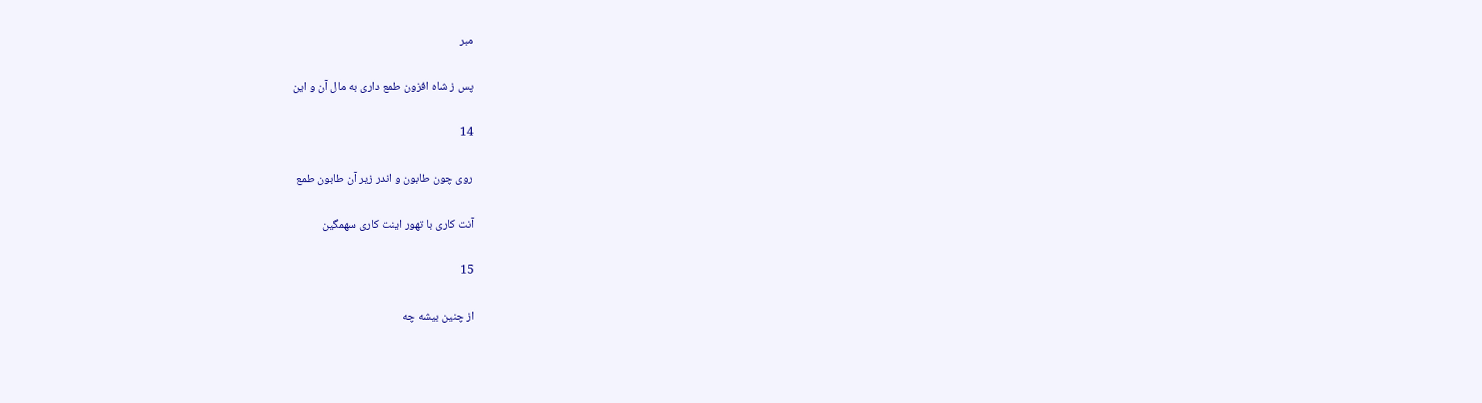مبر

پس ز شاه افزون طمع داری به مال آن و این

14

روی چون طابون و اندر زیر آن طابون طمع

آنت کاری با تهور اینت کاری سهمگین

15

از چنین بیشه چه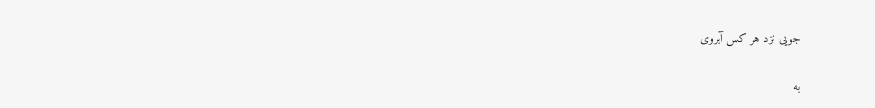جویی نزد هر کس آبروی

به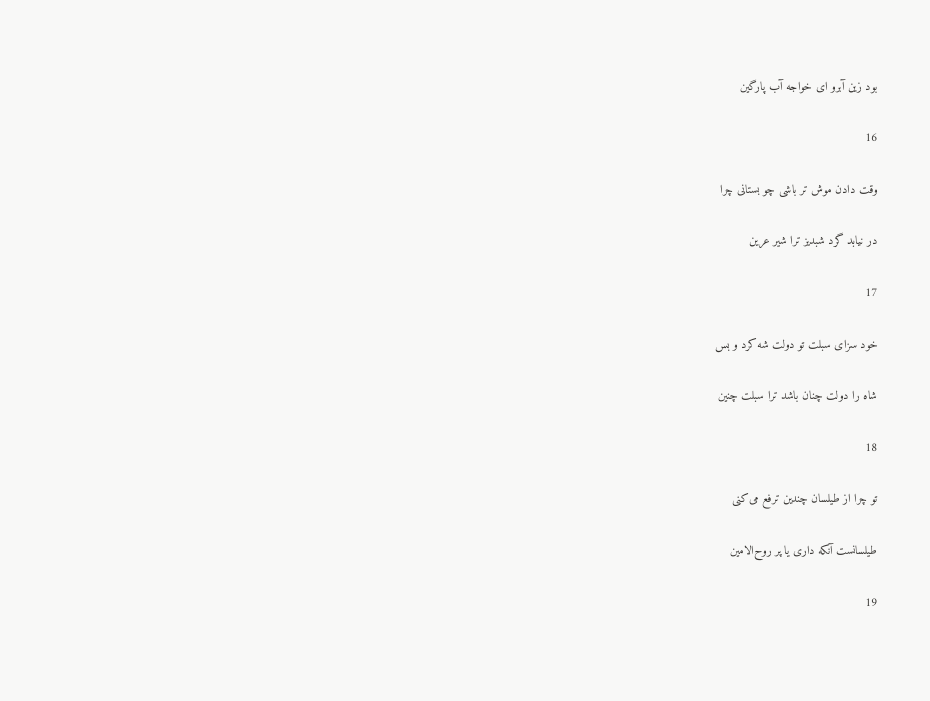بود زین آبرو ای خواجه آب پارگین

16

وقت دادن موش تر باشی چو بستانی چرا

در نیابد گرد شبدیز ترا شیر عرین

17

خود سزای سبلت تو دولت شه کرد و بس

شاه را دولت چنان باشد ترا سبلت چنین

18

تو چرا از طیلسان چندین ترفع می‌کنی

طیلسانست آنکه داری یا پر روح‌الامین

19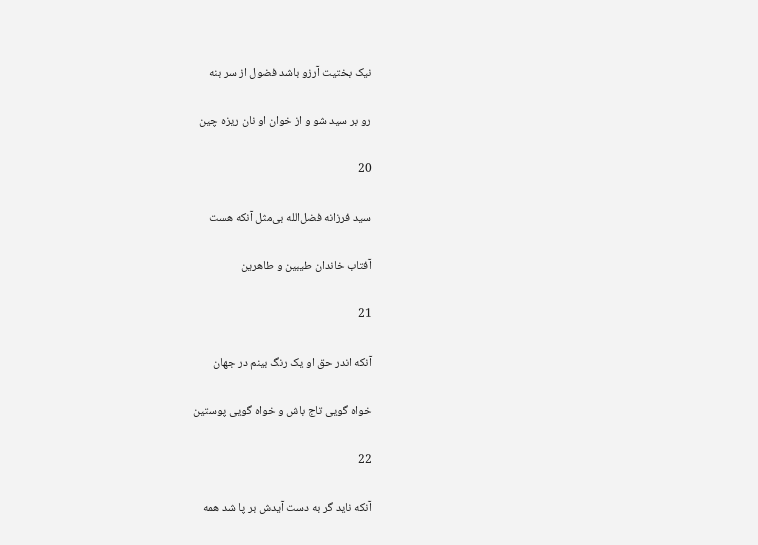نیک بختیت آرزو باشد فضول از سر بنه

رو بر سید شو و از خوان او نان ریزه چین

20

سید فرزانه فضل‌الله بی‌مثل آنکه هست

آفتاب خاندان طیبین و طاهرین

21

آنکه اندر حق او یک رنگ بینم در جهان

خواه گویی تاج باش و خواه گویی پوستین

22

آنکه ناید گر به دست آیدش بر پا شد همه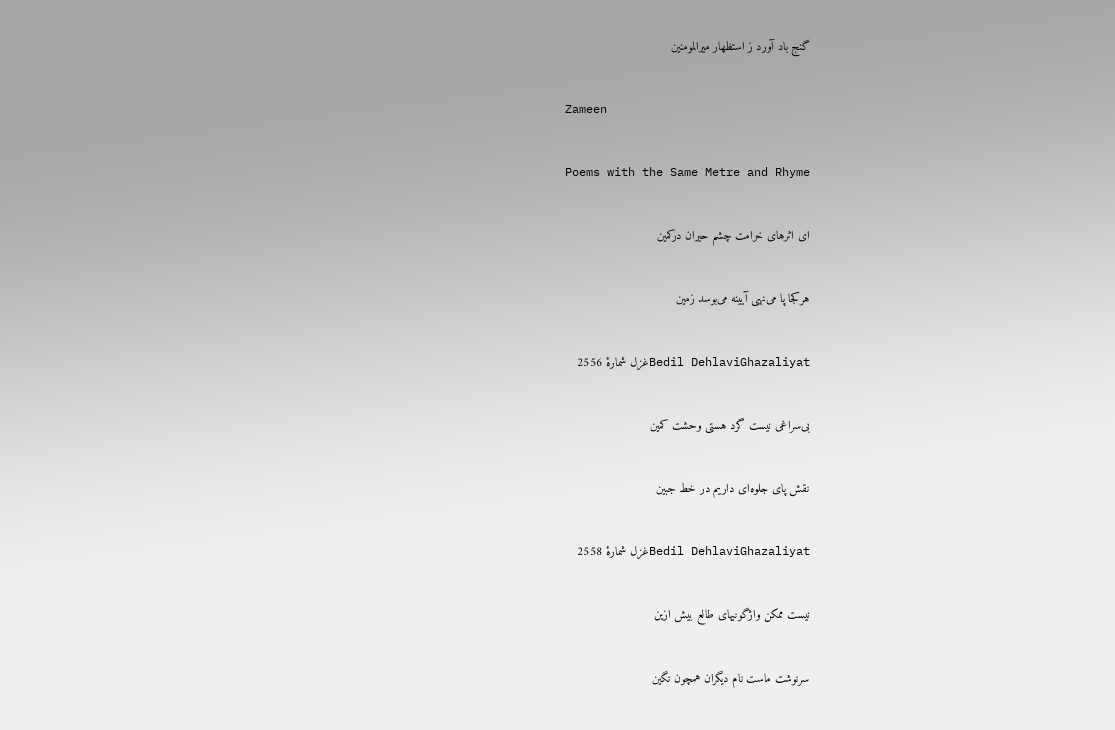گنج باد آورد ز استظهار میرالمومنین

Zameen

Poems with the Same Metre and Rhyme

ای اثرهای خرامت چشم حیران درکمین

هرکجا پا می‌نهی آیینه می‌بوسد زمین

Bedil DehlaviGhazaliyatغزل شمارهٔ 2556

بی‌سراغی نیست ‌گرد هستی وحشت ‌کمین

نقش پای جلوه‌ای داریم در خط جبین

Bedil DehlaviGhazaliyatغزل شمارهٔ 2558

نیست ممکن واژگونیهای طالع بیش ازین

سرنوشت ماست نام دیگران ‌همچون نگین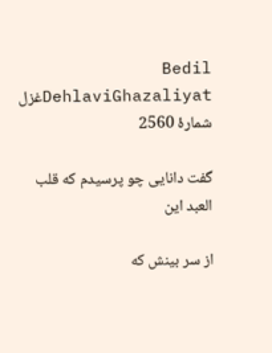Bedil DehlaviGhazaliyatغزل شمارهٔ 2560

گفت دانایی چو پرسیدم که قلب العبد این

از سر بینش که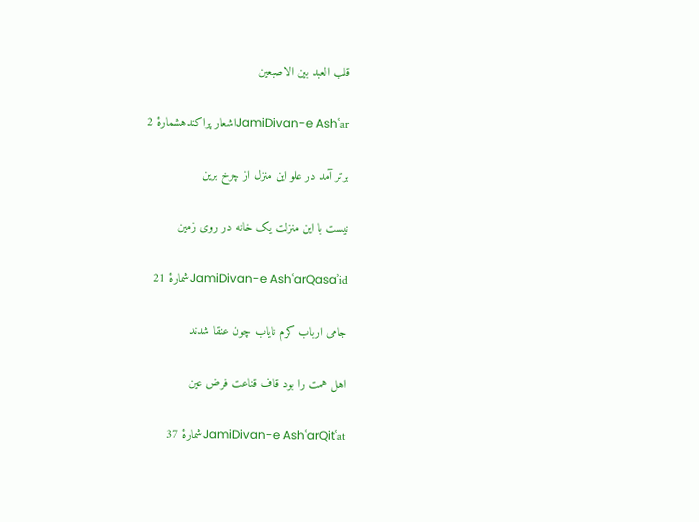قلب العبد بین الاصبعین

JamiDivan-e Ashʿarاشعار پراکندهشمارهٔ 2

برتر آمد در علو این منزل از چرخ برین

نیست با این منزلت یک خانه در روی زمین

JamiDivan-e AshʿarQasaʾidشمارهٔ 21

جامی ارباب کرم نایاب چون عنقا شدند

اهل همت را بود قاف قناعت فرض عین

JamiDivan-e AshʿarQitʿatشمارهٔ 37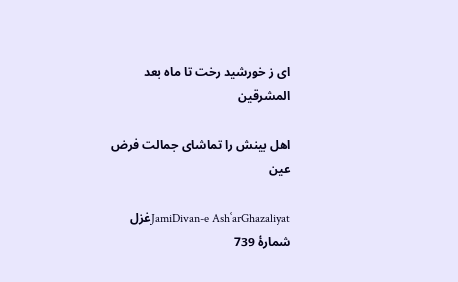ای ز خورشید رخت تا ماه بعد المشرقین

اهل بینش را تماشای جمالت فرض عین

JamiDivan-e AshʿarGhazaliyatغزل شمارهٔ 739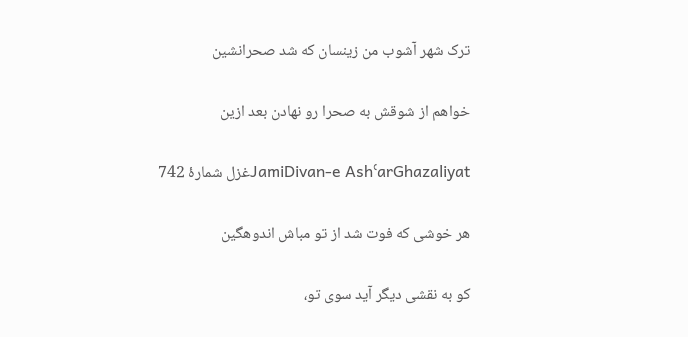ترک شهر آشوب من زینسان که شد صحرانشین

خواهم از شوقش به صحرا رو نهادن بعد ازین

JamiDivan-e AshʿarGhazaliyatغزل شمارهٔ 742

هر خوشی که فوت شد از تو مباش اندوهگین

کو به نقشی دیگر آید سوی تو،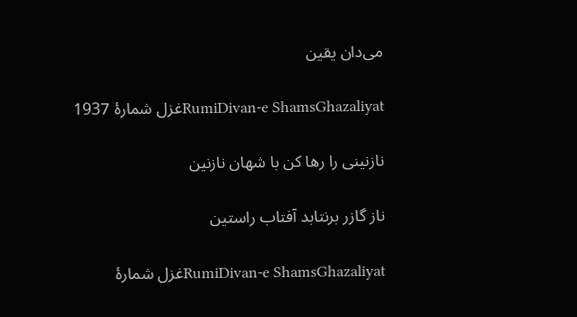می‌دان یقین

RumiDivan-e ShamsGhazaliyatغزل شمارهٔ 1937

نازنینی را رها کن با شهان نازنین

ناز گازر برنتابد آفتاب راستین

RumiDivan-e ShamsGhazaliyatغزل شمارهٔ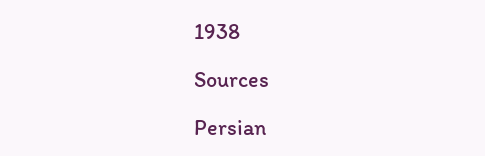1938

Sources

Persian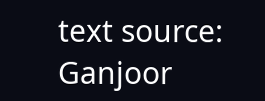text source: Ganjoor